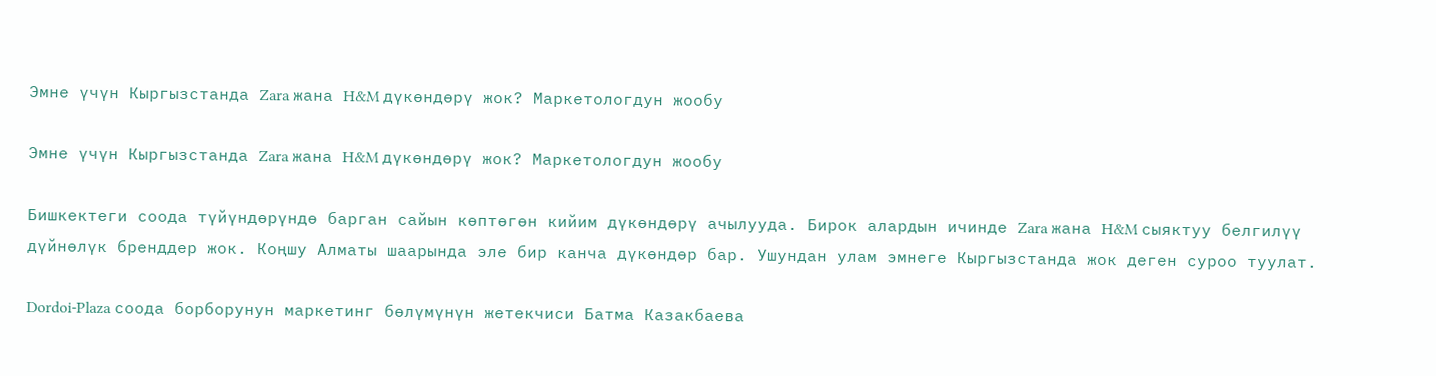Эмне үчүн Кыргызстанда Zara жана H&M дүкөндөрү жок? Маркетологдун жообу

Эмне үчүн Кыргызстанда Zara жана H&M дүкөндөрү жок? Маркетологдун жообу

Бишкектеги соода түйүндөрүндө барган сайын көптөгөн кийим дүкөндөрү ачылууда. Бирок алардын ичинде Zara жана H&M сыяктуу белгилүү дүйнөлүк бренддер жок. Коңшу Алматы шаарында эле бир канча дүкөндөр бар. Ушундан улам эмнеге Кыргызстанда жок деген суроо туулат.

Dordoi-Plaza соода борборунун маркетинг бөлүмүнүн жетекчиси Батма Казакбаева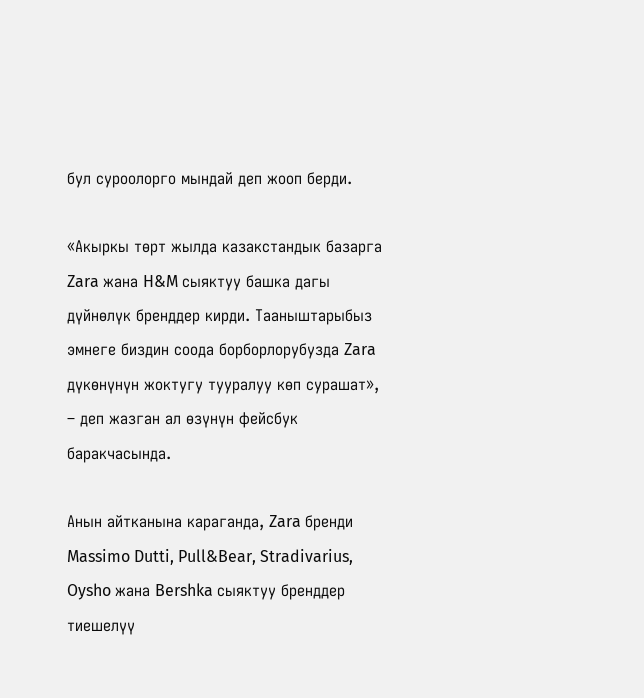бул суроолорго мындай деп жооп берди.

«Акыркы төрт жылда казакстандык базарга Zara жана H&M сыяктуу башка дагы дүйнөлүк бренддер кирди. Тааныштарыбыз эмнеге биздин соода борборлорубузда Zara дүкөнүнүн жоктугу тууралуу көп сурашат», – деп жазган ал өзүнүн фейсбук баракчасында.

Анын айтканына караганда, Zara бренди Massimo Dutti, Pull&Bear, Stradivarius, Oysho жана Bershka сыяктуу бренддер тиешелүү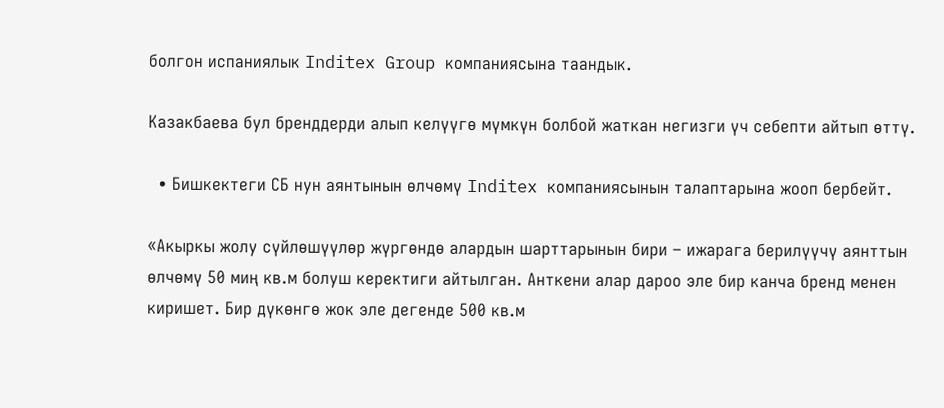болгон испаниялык Inditex Group компаниясына таандык.

Казакбаева бул бренддерди алып келүүгө мүмкүн болбой жаткан негизги үч себепти айтып өттү.

  • Бишкектеги СБ нун аянтынын өлчөмү Inditex компаниясынын талаптарына жооп бербейт.

«Акыркы жолу сүйлөшүүлөр жүргөндө алардын шарттарынын бири – ижарага берилүүчү аянттын өлчөмү 50 миң кв.м болуш керектиги айтылган. Анткени алар дароо эле бир канча бренд менен киришет. Бир дүкөнгө жок эле дегенде 500 кв.м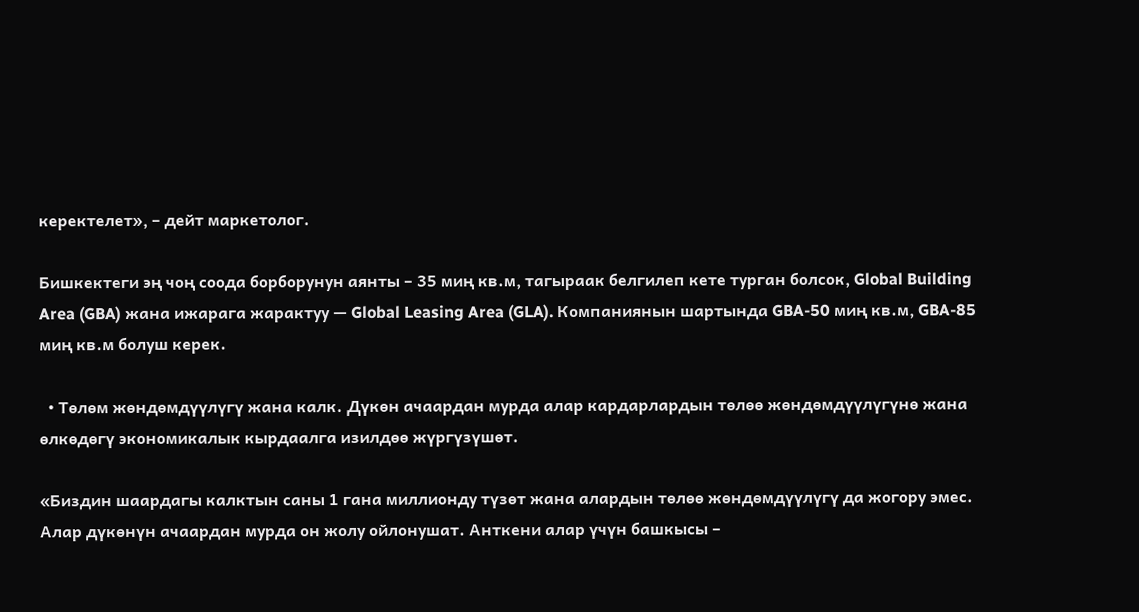керектелет», – дейт маркетолог.

Бишкектеги эң чоң соода борборунун аянты – 35 миң кв.м, тагыраак белгилеп кете турган болсок, Global Building Area (GBA) жана ижарага жарактуу — Global Leasing Area (GLA). Компаниянын шартында GBA-50 миң кв.м, GBA-85 миң кв.м болуш керек.

  • Төлөм жөндөмдүүлүгү жана калк. Дүкөн ачаардан мурда алар кардарлардын төлөө жөндөмдүүлүгүнө жана өлкөдөгү экономикалык кырдаалга изилдөө жүргүзүшөт.

«Биздин шаардагы калктын саны 1 гана миллионду түзөт жана алардын төлөө жөндөмдүүлүгү да жогору эмес. Алар дүкөнүн ачаардан мурда он жолу ойлонушат. Анткени алар үчүн башкысы –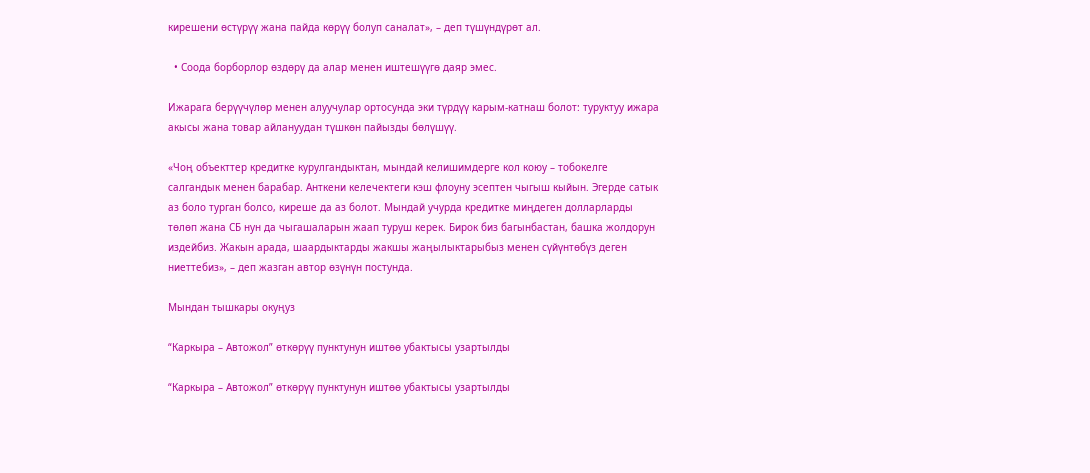кирешени өстүрүү жана пайда көрүү болуп саналат», – деп түшүндүрөт ал.

  • Соода борборлор өздөрү да алар менен иштешүүгө даяр эмес.

Ижарага берүүчүлөр менен алуучулар ортосунда эки түрдүү карым-катнаш болот: туруктуу ижара акысы жана товар айлануудан түшкөн пайызды бөлүшүү.

«Чоң объекттер кредитке курулгандыктан, мындай келишимдерге кол коюу – тобокелге салгандык менен барабар. Анткени келечектеги кэш флоуну эсептен чыгыш кыйын. Эгерде сатык аз боло турган болсо, киреше да аз болот. Мындай учурда кредитке миңдеген долларларды төлөп жана СБ нун да чыгашаларын жаап туруш керек. Бирок биз багынбастан, башка жолдорун издейбиз. Жакын арада, шаардыктарды жакшы жаңылыктарыбыз менен сүйүнтөбүз деген ниеттебиз», – деп жазган автор өзүнүн постунда.

Мындан тышкары окуңуз

“Каркыра – Автожол” өткөрүү пунктунун иштөө убактысы узартылды

“Каркыра – Автожол” өткөрүү пунктунун иштөө убактысы узартылды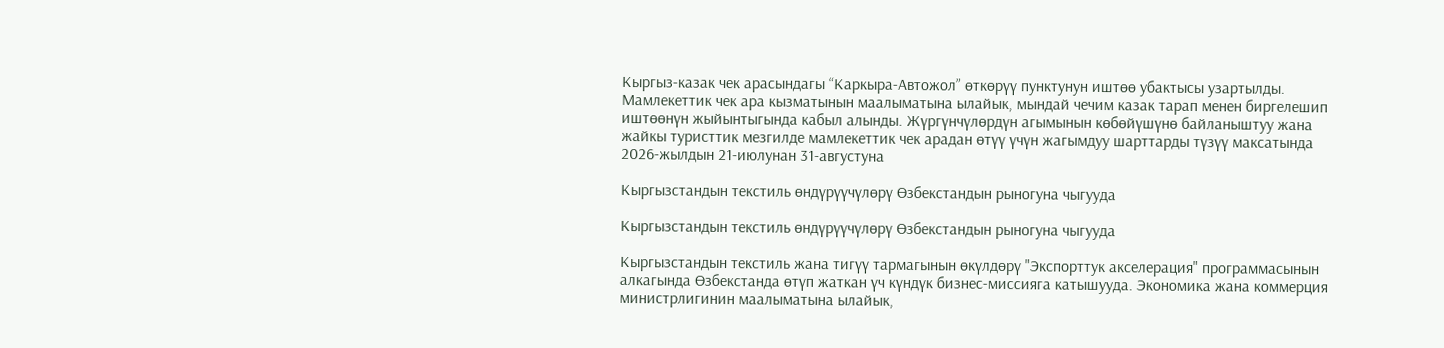Кыргыз-казак чек арасындагы “Каркыра-Автожол” өткөрүү пунктунун иштөө убактысы узартылды.  Мамлекеттик чек ара кызматынын маалыматына ылайык, мындай чечим казак тарап менен биргелешип иштөөнүн жыйынтыгында кабыл алынды. Жүргүнчүлөрдүн агымынын көбөйүшүнө байланыштуу жана жайкы туристтик мезгилде мамлекеттик чек арадан өтүү үчүн жагымдуу шарттарды түзүү максатында 2026-жылдын 21-июлунан 31-августуна

Кыргызстандын текстиль өндүрүүчүлөрү Өзбекстандын рыногуна чыгууда

Кыргызстандын текстиль өндүрүүчүлөрү Өзбекстандын рыногуна чыгууда

Кыргызстандын текстиль жана тигүү тармагынын өкүлдөрү "Экспорттук акселерация" программасынын алкагында Өзбекстанда өтүп жаткан үч күндүк бизнес-миссияга катышууда. Экономика жана коммерция министрлигинин маалыматына ылайык,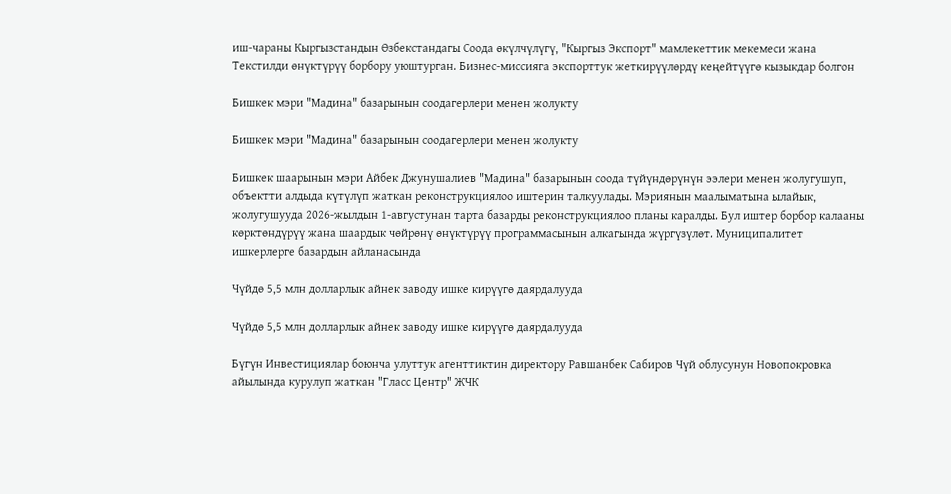иш-чараны Кыргызстандын Өзбекстандагы Соода өкүлчүлүгү, "Кыргыз Экспорт" мамлекеттик мекемеси жана Текстилди өнүктүрүү борбору уюштурган. Бизнес-миссияга экспорттук жеткирүүлөрдү кеңейтүүгө кызыкдар болгон

Бишкек мэри "Мадина" базарынын соодагерлери менен жолукту

Бишкек мэри "Мадина" базарынын соодагерлери менен жолукту

Бишкек шаарынын мэри Айбек Джунушалиев "Мадина" базарынын соода түйүндөрүнүн ээлери менен жолугушуп, объектти алдыда күтүлүп жаткан реконструкциялоо иштерин талкуулады. Мэриянын маалыматына ылайык, жолугушууда 2026-жылдын 1-августунан тарта базарды реконструкциялоо планы каралды. Бул иштер борбор калааны көрктөндүрүү жана шаардык чөйрөнү өнүктүрүү программасынын алкагында жүргүзүлөт. Муниципалитет ишкерлерге базардын айланасында

Чүйдө 5,5 млн долларлык айнек заводу ишке кирүүгө даярдалууда

Чүйдө 5,5 млн долларлык айнек заводу ишке кирүүгө даярдалууда

Бүгүн Инвестициялар боюнча улуттук агенттиктин директору Равшанбек Сабиров Чүй облусунун Новопокровка айылында курулуп жаткан "Гласс Центр" ЖЧК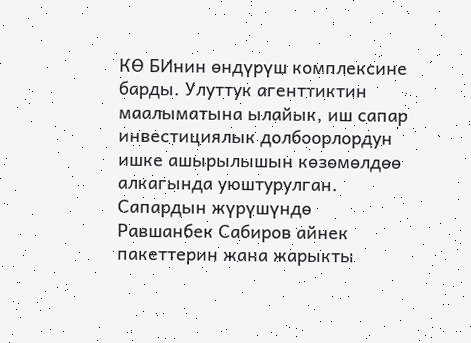КӨ БИнин өндүрүш комплексине барды. Улуттук агенттиктин маалыматына ылайык, иш сапар инвестициялык долбоорлордун ишке ашырылышын көзөмөлдөө алкагында уюштурулган. Сапардын жүрүшүндө Равшанбек Сабиров айнек пакеттерин жана жарыкты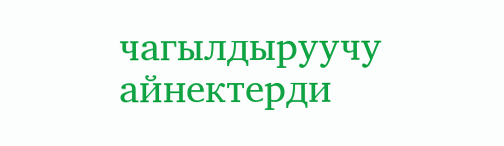чагылдыруучу айнектерди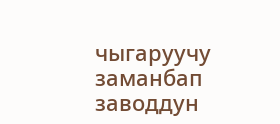чыгаруучу заманбап заводдун